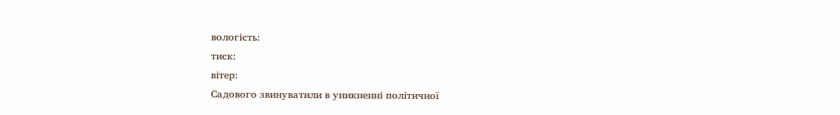вологість:
тиск:
вітер:
Садового звинуватили в уникненні політичної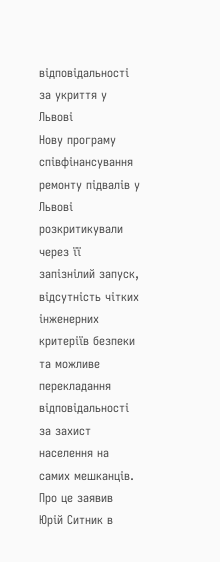відповідальності за укриття у Львові
Нову програму співфінансування ремонту підвалів у Львові розкритикували через її запізнілий запуск, відсутність чітких інженерних критеріїв безпеки та можливе перекладання відповідальності за захист населення на самих мешканців.
Про це заявив Юрій Ситник в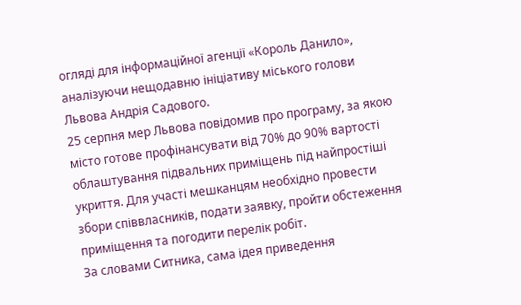огляді для інформаційної агенції «Король Данило», аналізуючи нещодавню ініціативу міського голови Львова Андрія Садового.
25 серпня мер Львова повідомив про програму, за якою місто готове профінансувати від 70% до 90% вартості облаштування підвальних приміщень під найпростіші укриття. Для участі мешканцям необхідно провести збори співвласників, подати заявку, пройти обстеження приміщення та погодити перелік робіт.
За словами Ситника, сама ідея приведення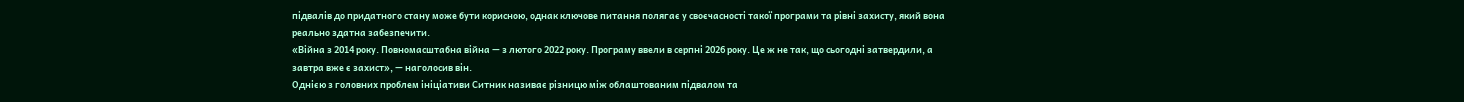підвалів до придатного стану може бути корисною, однак ключове питання полягає у своєчасності такої програми та рівні захисту, який вона реально здатна забезпечити.
«Війна з 2014 року. Повномасштабна війна — з лютого 2022 року. Програму ввели в серпні 2026 року. Це ж не так, що сьогодні затвердили, а завтра вже є захист», — наголосив він.
Однією з головних проблем ініціативи Ситник називає різницю між облаштованим підвалом та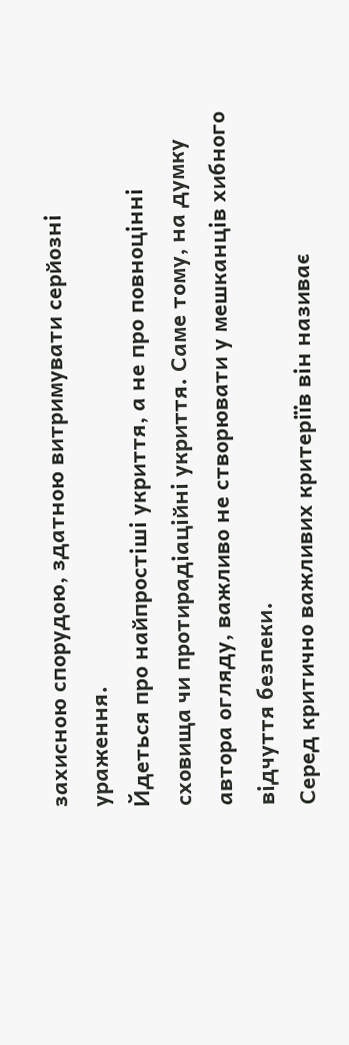захисною спорудою, здатною витримувати серйозні ураження.
Йдеться про найпростіші укриття, а не про повноцінні сховища чи протирадіаційні укриття. Саме тому, на думку автора огляду, важливо не створювати у мешканців хибного відчуття безпеки.
Серед критично важливих критеріїв він називає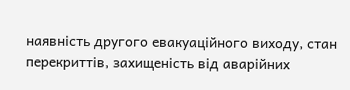наявність другого евакуаційного виходу, стан перекриттів, захищеність від аварійних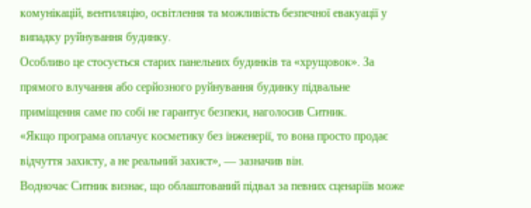комунікацій, вентиляцію, освітлення та можливість безпечної евакуації у випадку руйнування будинку.
Особливо це стосується старих панельних будинків та «хрущовок». За прямого влучання або серйозного руйнування будинку підвальне приміщення саме по собі не гарантує безпеки, наголосив Ситник.
«Якщо програма оплачує косметику без інженерії, то вона просто продає відчуття захисту, а не реальний захист», — зазначив він.
Водночас Ситник визнає, що облаштований підвал за певних сценаріїв може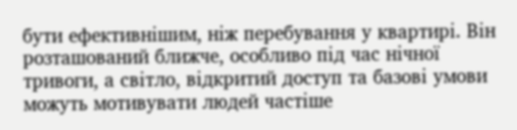бути ефективнішим, ніж перебування у квартирі. Він розташований ближче, особливо під час нічної тривоги, а світло, відкритий доступ та базові умови можуть мотивувати людей частіше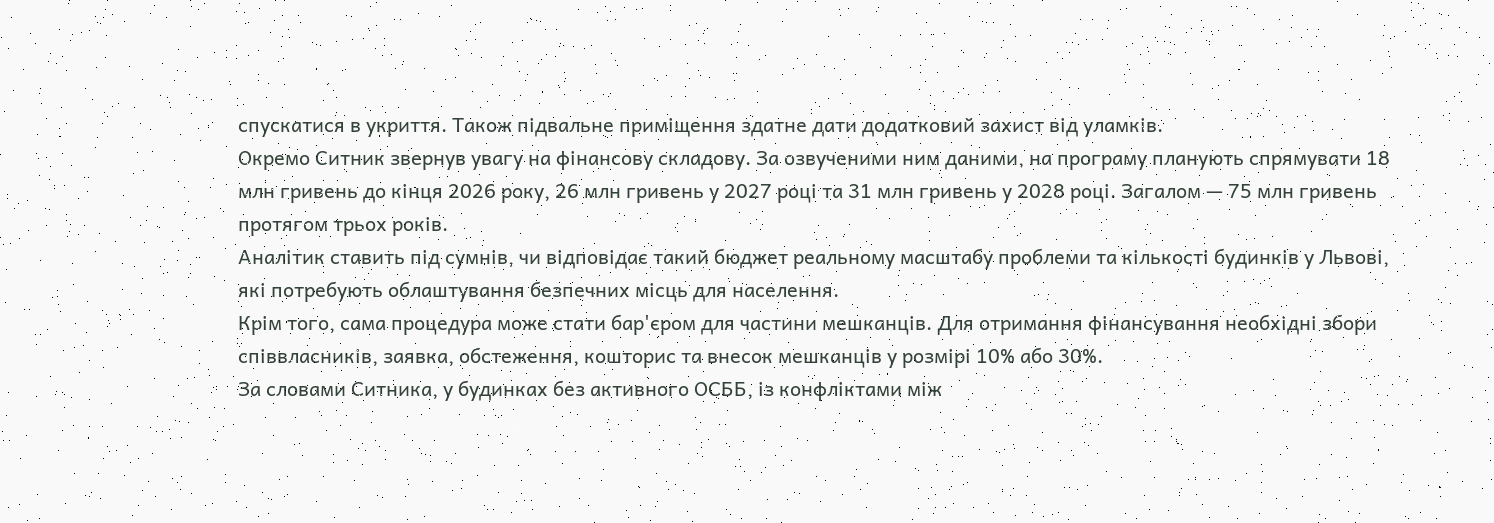спускатися в укриття. Також підвальне приміщення здатне дати додатковий захист від уламків.
Окремо Ситник звернув увагу на фінансову складову. За озвученими ним даними, на програму планують спрямувати 18 млн гривень до кінця 2026 року, 26 млн гривень у 2027 році та 31 млн гривень у 2028 році. Загалом — 75 млн гривень протягом трьох років.
Аналітик ставить під сумнів, чи відповідає такий бюджет реальному масштабу проблеми та кількості будинків у Львові, які потребують облаштування безпечних місць для населення.
Крім того, сама процедура може стати бар'єром для частини мешканців. Для отримання фінансування необхідні збори співвласників, заявка, обстеження, кошторис та внесок мешканців у розмірі 10% або 30%.
За словами Ситника, у будинках без активного ОСББ, із конфліктами між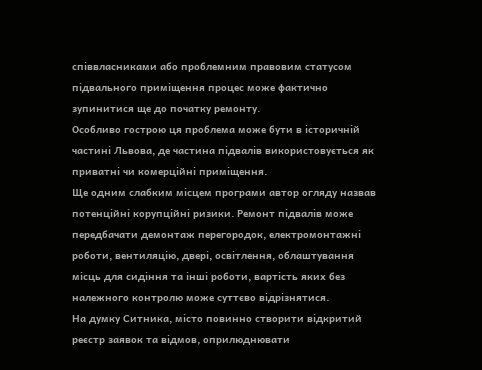співвласниками або проблемним правовим статусом підвального приміщення процес може фактично зупинитися ще до початку ремонту.
Особливо гострою ця проблема може бути в історичній частині Львова, де частина підвалів використовується як приватні чи комерційні приміщення.
Ще одним слабким місцем програми автор огляду назвав потенційні корупційні ризики. Ремонт підвалів може передбачати демонтаж перегородок, електромонтажні роботи, вентиляцію, двері, освітлення, облаштування місць для сидіння та інші роботи, вартість яких без належного контролю може суттєво відрізнятися.
На думку Ситника, місто повинно створити відкритий реєстр заявок та відмов, оприлюднювати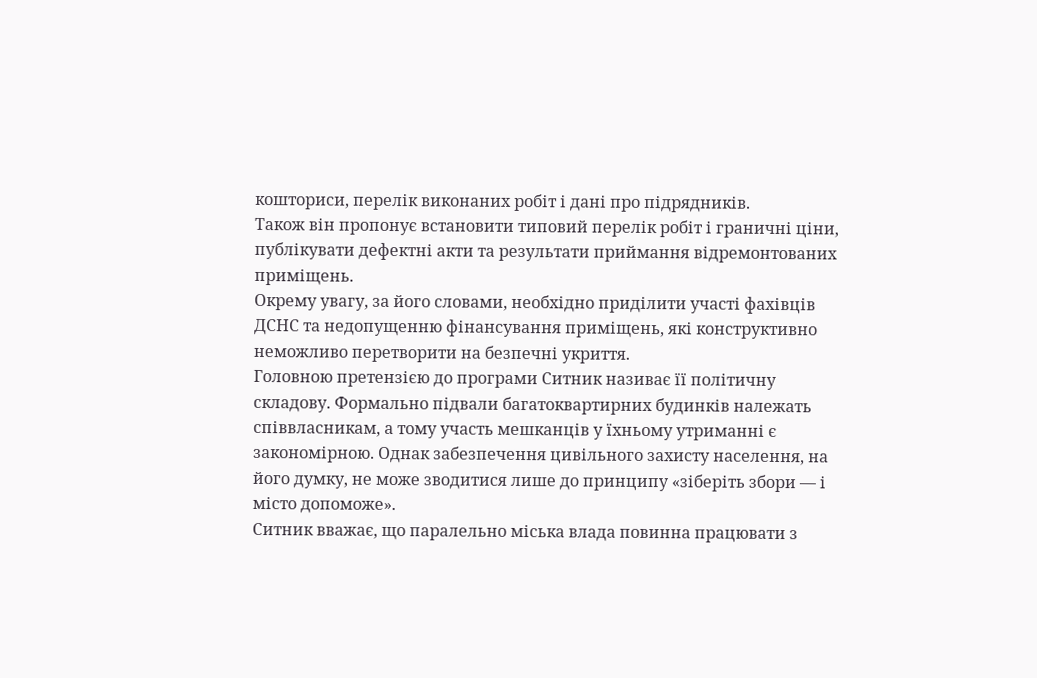кошториси, перелік виконаних робіт і дані про підрядників.
Також він пропонує встановити типовий перелік робіт і граничні ціни, публікувати дефектні акти та результати приймання відремонтованих приміщень.
Окрему увагу, за його словами, необхідно приділити участі фахівців ДСНС та недопущенню фінансування приміщень, які конструктивно неможливо перетворити на безпечні укриття.
Головною претензією до програми Ситник називає її політичну складову. Формально підвали багатоквартирних будинків належать співвласникам, а тому участь мешканців у їхньому утриманні є закономірною. Однак забезпечення цивільного захисту населення, на його думку, не може зводитися лише до принципу «зіберіть збори — і місто допоможе».
Ситник вважає, що паралельно міська влада повинна працювати з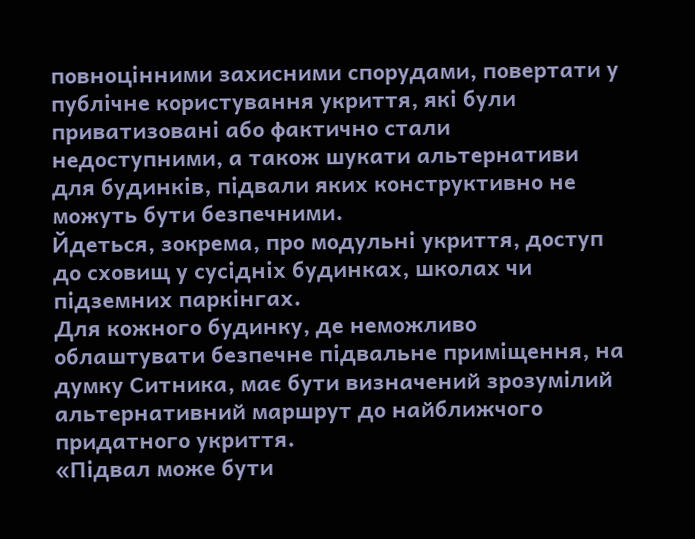повноцінними захисними спорудами, повертати у публічне користування укриття, які були приватизовані або фактично стали недоступними, а також шукати альтернативи для будинків, підвали яких конструктивно не можуть бути безпечними.
Йдеться, зокрема, про модульні укриття, доступ до сховищ у сусідніх будинках, школах чи підземних паркінгах.
Для кожного будинку, де неможливо облаштувати безпечне підвальне приміщення, на думку Ситника, має бути визначений зрозумілий альтернативний маршрут до найближчого придатного укриття.
«Підвал може бути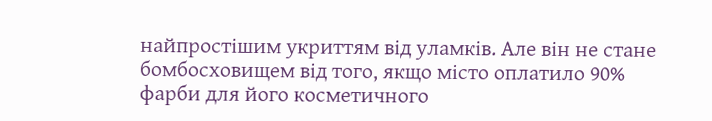найпростішим укриттям від уламків. Але він не стане бомбосховищем від того, якщо місто оплатило 90% фарби для його косметичного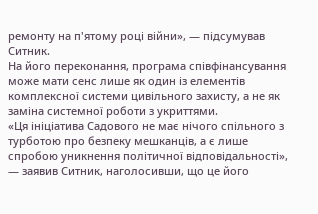ремонту на п'ятому році війни», — підсумував Ситник.
На його переконання, програма співфінансування може мати сенс лише як один із елементів комплексної системи цивільного захисту, а не як заміна системної роботи з укриттями.
«Ця ініціатива Садового не має нічого спільного з турботою про безпеку мешканців, а є лише спробою уникнення політичної відповідальності», — заявив Ситник, наголосивши, що це його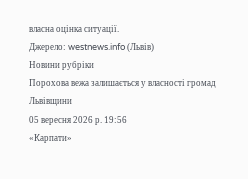власна оцінка ситуації.
Джерело: westnews.info (Львів)
Новини рубріки
Порохова вежа залишається у власності громад Львівщини
05 вересня 2026 р. 19:56
«Карпати»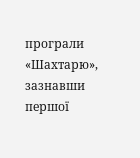програли «Шахтарю», зазнавши першої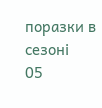поразки в сезоні
05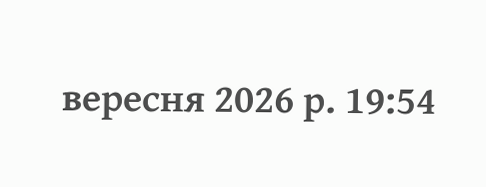вересня 2026 р. 19:54